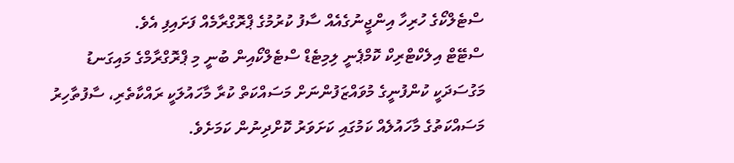ސްޓެލްކޯގެ ހުރިހާ އިންޖީނުގެއެއް ސާފު ކުރުމުގެ ޕްރޮގްރާމެއް ފަށައިފި އެވެ.
ސްޓޭޓް އިލެކްޓްރިކް ކޮމްޕެނީ ލިމިޓެޑް ސްޓެލްކޯއިން ބުނީ މި ޕްރޮގްރާމްގެ މައިގަނޑު މަގުސަދަކީ ކުންފުނީގެ މުވައްޒަފުންނަށް މަސައްކަތް ކުރާ މާހައުލަކީ ރައްކާތެރި، ސާފުތާހިރު މަސައްކަތުގެ މާހައުލެއް ކަމުގައި ކަށަވަރު ކޮށްދިނުން ކަމަށެވެ.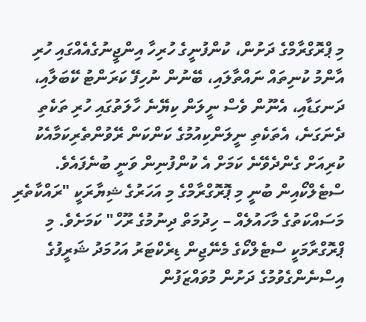މި ޕްރޮގްރާމްގެ ދަށުން، ކުންފުނީގެ ހުރިހާ އިންޖީނުގެއެއްގައި ހުރި އާންމު ކުނިތައް ނައްތާލައި، ބޭނުން ނުހިފޭ ކަރަންޓު ކޭބަލާއި، ދަނގަޑާއި، އެނޫން ވެސް ނީލަން ކިޔޭނެ ހާލަތުގައި ހުރި ތަކެތި ދެނަގަނެ، އެތަކެތި ނީލަންކިއުމުގެ ކަންކަން ރޭވުންތެރިކަމާއެކު ކުރިއަށް ގެންދެވޭނެ ކަމަށް އެ ކުންފުނިން ވަނީ ބުނެފައެވެ.
ސްޓެލްކޯއިން ބުނީ މި ޕޮރޮގްރާމްގެ މި އަހަރުގެ ޝިޔާރަކީ "ރައްކާތެރި މަސައްކަތުގެ މާހައުލެއް – ހިދުމަތް ދިނުމުގެ ރޫހް" ކަމަށެވެ. މި ޕްރޮގްރާމަކީ ސްޓެލްކޯގެ މެނޭޖިން ޑިރެކްޓަރު އަހުމަދު ޝަރީފުގެ އިސްނެންގެވުމުގެ ދަށުން މުވައްޒަފުން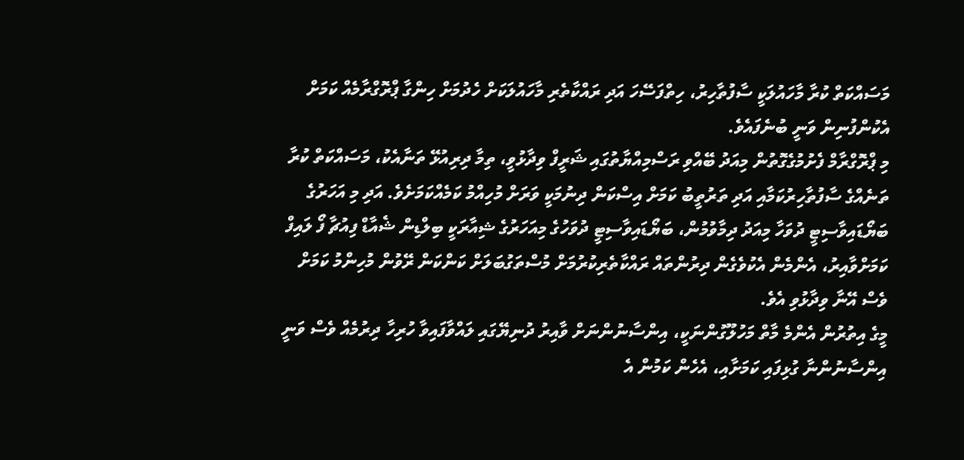މަސައްކަތް ކުރާ މާހައުލަކީ ސާފުތާހިރު، ހިތްފަސޭހަ އަދި ރައްކާތެރި މާހައުލަކަށް ހެދުމަށް ހިންގާ ޕްރޮގްރާމެއް ކަމަށް އެކުންފުނިން ވަނީ ބުނެފައެވެ.
މި ޕްރޮގްރާމް ފެށުމުގެގޮތުން މިއަދު ބޭއްވި ރަސްމިއްޔާތުގައި ޝަރީފް ވިދާޅުވީ، ތިމާ ދިރިއުޅޭ ތަނާއެކު، މަސައްކަތް ކުރާ ތަނެއްގެ ސާފުތާހިރުކަމާއި އަދި ތަރުތީބު ކަމަށް އިސްކަން ދިނުމަކީ ވަރަށް މުހިއްމު ކަމެއްކަމަށެވެ. އަދި މި އަހަރުގެ ބަޔޯޑައިވާސިޓީ ދުވަހާ މިއަދު ދިމާވުމުން، ބަޔޯޑައިވާސިޓީ ދުވަހުގެ މިއަހަރުގެ ޝިއާރަކީ ބިލްޑިން ޝެއާޑް ފިއުޗާ ފޯ ލައިފް ކަމަށްވާއިރު، އެންމެން އެކުވެގެން ދިރުންތައް ރައްކާތެރިކުރުމަށް މުސްތަގުބަލަށް ކަންކަން ރޭވުން މުހިންމު ކަމަށް ވެސް އޭނާ ވިދާޅުވި އެވެ.
މީގެ އިތުރުން އެންމެ މާތް މަހުލޫގުންނަކީ، އިންސާނުންނަށް ވާއިރު ދުނިޔޭގައި ލައްވާފައިވާ ހުރިހާ ދިރުމެއް ވެސް ވަނީ އިންސާނުންނާ ގުޅިފައި ކަމަށާއި، އެހެން ކަމުން އެ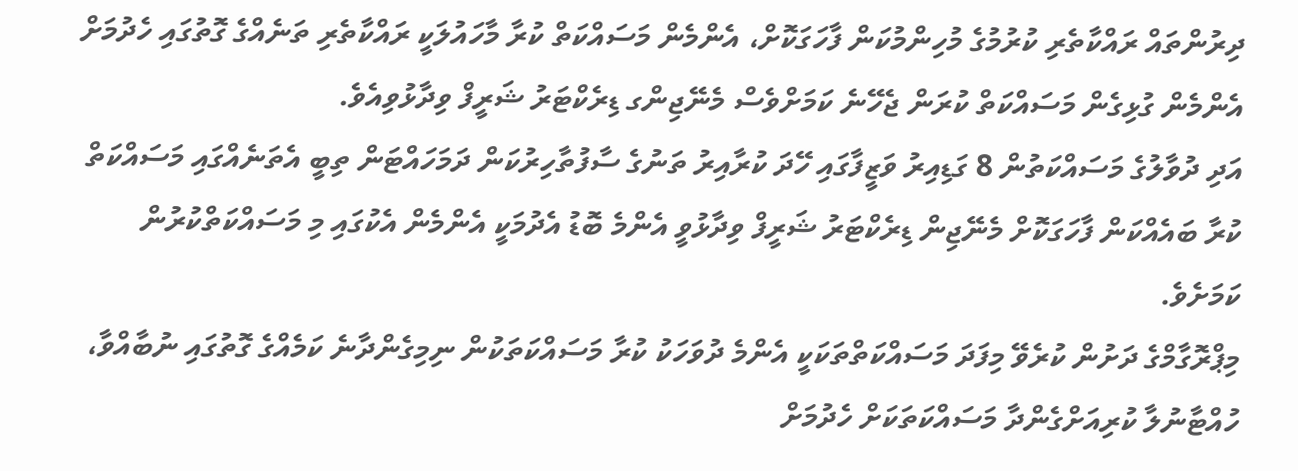ދިރުންތައް ރައްކާތެރި ކުރުމުގެ މުހިންމުކަން ފާހަގަކޮށް، އެންމެން މަސައްކަތް ކުރާ މާހައުލަކީ ރައްކާތެރި ތަނެއްގެ ގޮތުގައި ހެދުމަށް އެންމެން ގުޅިގެން މަސައްކަތް ކުރަން ޖެހޭނެ ކަމަށްވެސް މެނޭޖިންގ ޑިރެކްޓަރު ޝަރީފް ވިދާޅުވިއެވެ.
އަދި ދުވާލުގެ މަސައްކަތުން 8 ގަޑިއިރު ވަޒީފާގައި ހޭދަ ކުރާއިރު ތަނުގެ ސާފުތާހިރުކަން ދަމަހައްޓަން ތިބީ އެތަނެއްގައި މަސައްކަތް ކުރާ ބައެއްކަން ފާހަގަކޮށް މެނޭޖިން ޑިރެކްޓަރު ޝަރީފް ވިދާޅުވީ އެންމެ ބޮޑު އެދުމަކީ އެންމެން އެކުގައި މި މަސައްކަތްކުރުން ކަމަށެވެ.
މިޕްރޮގާމްގެ ދަށުން ކުރެވޭ މިފަދަ މަސައްކަތްތަކަކީ އެންމެ ދުވަހަކު ކުރާ މަސައްކަތަކުން ނިމިގެންދާނެ ކަމެއްގެ ގޮތުގައި ނުބާއްވާ، ހުއްޓާނުލާ ކުރިއަށްގެންދާ މަސައްކަތަކަށް ހެދުމަށް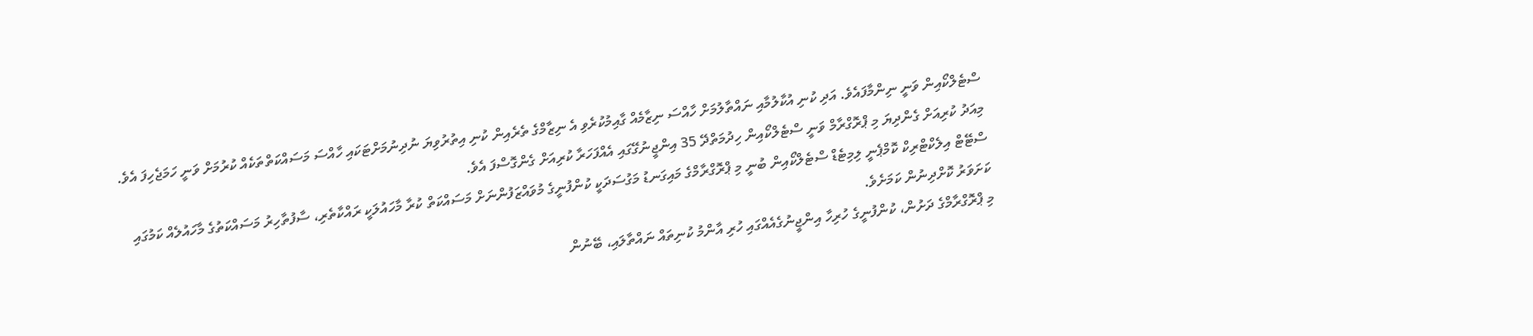ސްޓެލްކޯއިން ވަނީ ނިންމާފައެވެ. އަދި ކުނި އުކާލުމާއި ނައްތާލުމަށް ހާއްސަ ނިޒާމެއް ގާއިމުކުރެވި އެ ނިޒާމްގެ ތެރެއިން ކުނި އިތުރުވިޔަ ނުދިނުމަށްޓަކައި ހާއްސަ މަސައްކަތްތަކެއް ކުރުމަށް ވަނީ ހަމަޖެހިފަ އެވެ.
މިއަދު ކުރިއަށް ގެންދިޔަ މި ޕްރޮގްރާމް ވަނީ ސްޓެލްކޯއިން ހިދުމަތްދޭ 35 އިންޖީނުގޭގައި އެއްފަހަރާ ކުރިއަށް ގެންގޮސްފަ އެވެ.
ސްޓޭޓް އިލެކްޓްރިކް ކޮމްޕެނީ ލިމިޓެޑް ސްޓެލްކޯއިން ބުނީ މި ޕްރޮގްރާމްގެ މައިގަނޑު މަގުސަދަކީ ކުންފުނީގެ މުވައްޒަފުންނަށް މަސައްކަތް ކުރާ މާހައުލަކީ ރައްކާތެރި، ސާފުތާހިރު މަސައްކަތުގެ މާހައުލެއް ކަމުގައި ކަށަވަރު ކޮށްދިނުން ކަމަށެވެ.
މި ޕްރޮގްރާމްގެ ދަށުން، ކުންފުނީގެ ހުރިހާ އިންޖީނުގެއެއްގައި ހުރި އާންމު ކުނިތައް ނައްތާލައި، ބޭނުން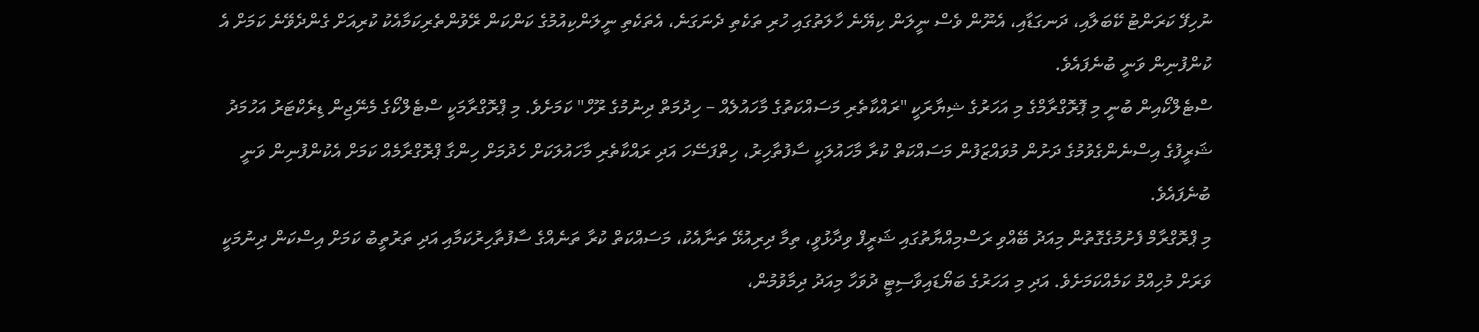ނުހިފޭ ކަރަންޓު ކޭބަލާއި، ދަނގަޑާއި، އެނޫން ވެސް ނީލަން ކިޔޭނެ ހާލަތުގައި ހުރި ތަކެތި ދެނަގަނެ، އެތަކެތި ނީލަންކިއުމުގެ ކަންކަން ރޭވުންތެރިކަމާއެކު ކުރިއަށް ގެންދެވޭނެ ކަމަށް އެ ކުންފުނިން ވަނީ ބުނެފައެވެ.
ސްޓެލްކޯއިން ބުނީ މި ޕޮރޮގްރާމްގެ މި އަހަރުގެ ޝިޔާރަކީ "ރައްކާތެރި މަސައްކަތުގެ މާހައުލެއް – ހިދުމަތް ދިނުމުގެ ރޫހް" ކަމަށެވެ. މި ޕްރޮގްރާމަކީ ސްޓެލްކޯގެ މެނޭޖިން ޑިރެކްޓަރު އަހުމަދު ޝަރީފުގެ އިސްނެންގެވުމުގެ ދަށުން މުވައްޒަފުން މަސައްކަތް ކުރާ މާހައުލަކީ ސާފުތާހިރު، ހިތްފަސޭހަ އަދި ރައްކާތެރި މާހައުލަކަށް ހެދުމަށް ހިންގާ ޕްރޮގްރާމެއް ކަމަށް އެކުންފުނިން ވަނީ ބުނެފައެވެ.
މި ޕްރޮގްރާމް ފެށުމުގެގޮތުން މިއަދު ބޭއްވި ރަސްމިއްޔާތުގައި ޝަރީފް ވިދާޅުވީ، ތިމާ ދިރިއުޅޭ ތަނާއެކު، މަސައްކަތް ކުރާ ތަނެއްގެ ސާފުތާހިރުކަމާއި އަދި ތަރުތީބު ކަމަށް އިސްކަން ދިނުމަކީ ވަރަށް މުހިއްމު ކަމެއްކަމަށެވެ. އަދި މި އަހަރުގެ ބަޔޯޑައިވާސިޓީ ދުވަހާ މިއަދު ދިމާވުމުން،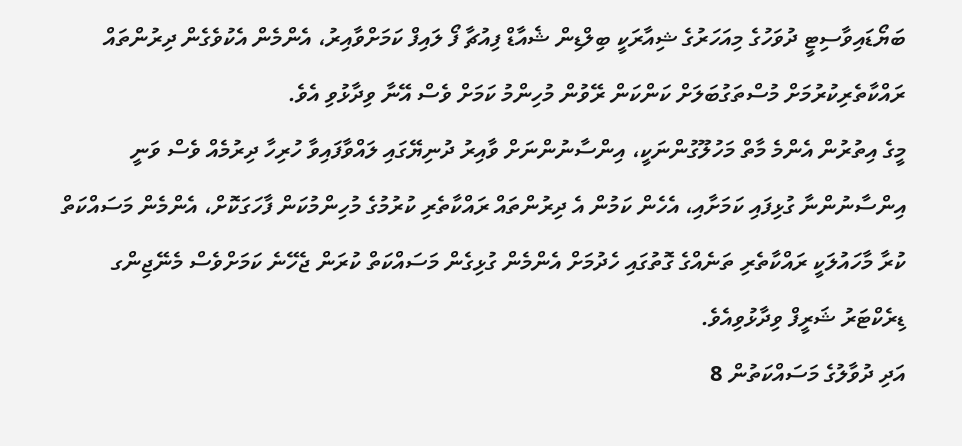ބަޔޯޑައިވާސިޓީ ދުވަހުގެ މިއަހަރުގެ ޝިއާރަކީ ބިލްޑިން ޝެއާޑް ފިއުޗާ ފޯ ލައިފް ކަމަށްވާއިރު، އެންމެން އެކުވެގެން ދިރުންތައް ރައްކާތެރިކުރުމަށް މުސްތަގުބަލަށް ކަންކަން ރޭވުން މުހިންމު ކަމަށް ވެސް އޭނާ ވިދާޅުވި އެވެ.
މީގެ އިތުރުން އެންމެ މާތް މަހުލޫގުންނަކީ، އިންސާނުންނަށް ވާއިރު ދުނިޔޭގައި ލައްވާފައިވާ ހުރިހާ ދިރުމެއް ވެސް ވަނީ އިންސާނުންނާ ގުޅިފައި ކަމަށާއި، އެހެން ކަމުން އެ ދިރުންތައް ރައްކާތެރި ކުރުމުގެ މުހިންމުކަން ފާހަގަކޮށް، އެންމެން މަސައްކަތް ކުރާ މާހައުލަކީ ރައްކާތެރި ތަނެއްގެ ގޮތުގައި ހެދުމަށް އެންމެން ގުޅިގެން މަސައްކަތް ކުރަން ޖެހޭނެ ކަމަށްވެސް މެނޭޖިންގ ޑިރެކްޓަރު ޝަރީފް ވިދާޅުވިއެވެ.
އަދި ދުވާލުގެ މަސައްކަތުން 8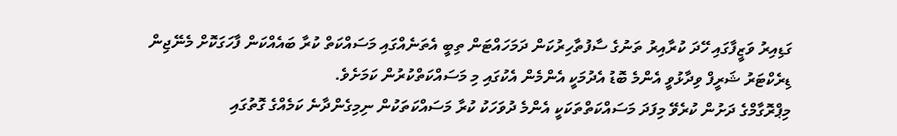ގަޑިއިރު ވަޒީފާގައި ހޭދަ ކުރާއިރު ތަނުގެ ސާފުތާހިރުކަން ދަމަހައްޓަން ތިބީ އެތަނެއްގައި މަސައްކަތް ކުރާ ބައެއްކަން ފާހަގަކޮށް މެނޭޖިން ޑިރެކްޓަރު ޝަރީފް ވިދާޅުވީ އެންމެ ބޮޑު އެދުމަކީ އެންމެން އެކުގައި މި މަސައްކަތްކުރުން ކަމަށެވެ.
މިޕްރޮގާމްގެ ދަށުން ކުރެވޭ މިފަދަ މަސައްކަތްތަކަކީ އެންމެ ދުވަހަކު ކުރާ މަސައްކަތަކުން ނިމިގެންދާނެ ކަމެއްގެ ގޮތުގައި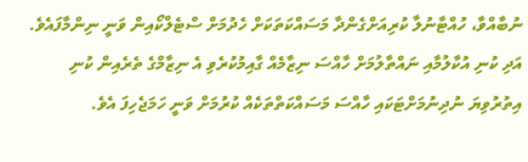ނުބާއްވާ، ހުއްޓާނުލާ ކުރިއަށްގެންދާ މަސައްކަތަކަށް ހެދުމަށް ސްޓެލްކޯއިން ވަނީ ނިންމާފައެވެ. އަދި ކުނި އުކާލުމާއި ނައްތާލުމަށް ހާއްސަ ނިޒާމެއް ގާއިމުކުރެވި އެ ނިޒާމްގެ ތެރެއިން ކުނި އިތުރުވިޔަ ނުދިނުމަށްޓަކައި ހާއްސަ މަސައްކަތްތަކެއް ކުރުމަށް ވަނީ ހަމަޖެހިފަ އެވެ.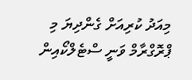މިއަދު ކުރިއަށް ގެންދިޔަ މި ޕްރޮގްރާމް ވަނީ ސްޓެލްކޯއިން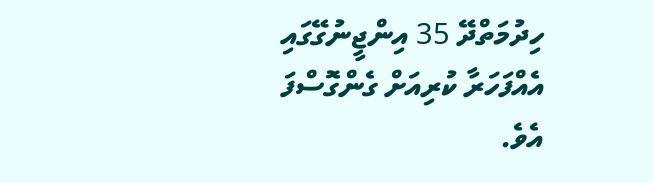ހިދުމަތްދޭ 35 އިންޖީނުގޭގައި އެއްފަހަރާ ކުރިއަށް ގެންގޮސްފަ އެވެ.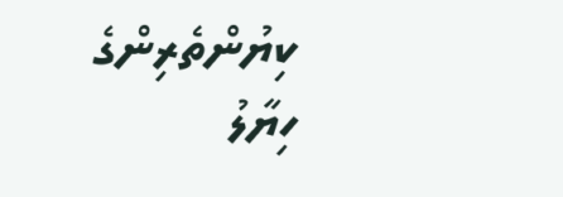ކިޔުންތެރިންގެ ހިޔާލު